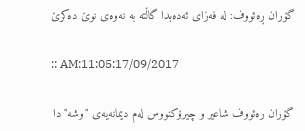گۆران ڕه‌ئووف: له‌ فه‌زای ئه‌ده‌بدا گاڵته‌ به‌ نه‌وه‌ی نوێ ده‌كرێ

:: AM:11:05:17/09/2017

گۆران ره‌ئووف شاعیر و چیرۆكنووس له‌م دیمانه‌یه‌ی "وشه‌"دا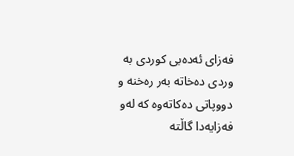فه‌زای ئه‌ده‌بی كوردی به‌ وردی ده‌خاته‌ به‌ر ره‌خنه‌ و دووپاتی ده‌كاته‌وه‌ كه‌ له‌و فه‌زایه‌دا گاڵته‌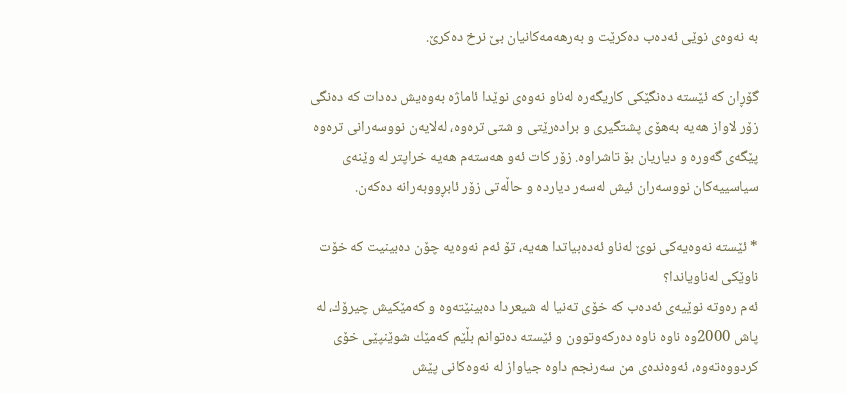به‌ نه‌وه‌ی نوێی ئه‌ده‌ب ده‌كرێت و به‌رهه‌مه‌كانیان بێ نرخ ده‌كرێ.

گۆڕان كه‌ ئێسته‌ ده‌نگێكی كاریگه‌ره‌ له‌ناو نه‌وه‌ی نوێدا ئاماژه‌ به‌وه‌یش ده‌دات كه‌ ده‌نگی زۆر لاواز هه‌یه‌ به‌هۆی پشتگیری و براده‌رێتی و شتی تره‌وه‌، له‌لایه‌ن نووسه‌رانی تره‌وه‌ پێگه‌ی گه‌وره‌ و دیاریان بۆ تاشراوه‌. زۆر كات ئه‌و هه‌سته‌م هه‌یه‌ خراپتر له‌ وێنه‌ی سیاسییه‌كان نووسه‌ران ئیش له‌سه‌ر دیارده‌ و حاڵه‌تی زۆر ئابڕووبه‌رانه‌ ده‌كه‌ن.

* ئێسته‌ نه‌وه‌یه‌كى نوێ له‌ناو ئه‌ده‌بیاتدا هه‌یه‌، تۆ ئه‌م نه‌وه‌یه‌ چۆن ده‌بینیت كه‌ خۆت ناوێكى له‌ناویاندا؟
ئه‌م ره‌وته‌ نوێیه‌ى ئه‌ده‌ب كه‌ خۆى ته‌نیا له‌ شیعردا ده‌بینێته‌وه‌ و كه‌مێكیش چیرۆك، له‌ پاش 2000وه‌ ناوه‌ ناوه‌ ده‌ركه‌وتوون و ئێسته‌ ده‌توانم بڵێم كه‌مێك شوێنپێى خۆى كردووه‌ته‌وه‌، ئه‌وه‌نده‌ى من سه‌رنجم داوه‌ جیاواز له‌ نه‌وه‌كانى پێش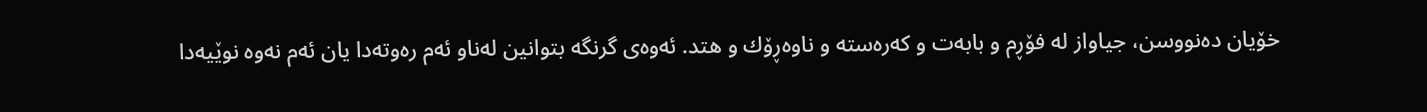خۆیان ده‌نووسن، جیاواز له‌ فۆڕم و بابه‌ت و كه‌ره‌سته‌ و ناوه‌ڕۆك و هتد. ئه‌وه‌ى گرنگه‌ بتوانین له‌ناو ئه‌م ره‌وته‌دا یان ئه‌م نه‌وه‌ نوێیه‌دا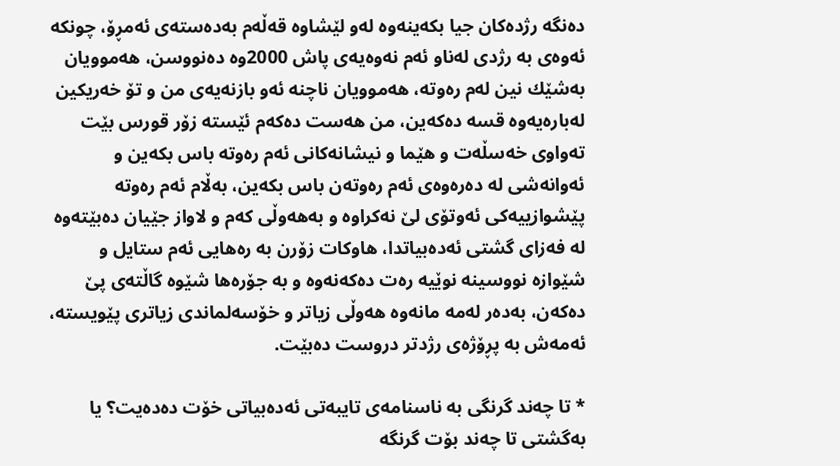ده‌نگه‌ رژده‌كان جیا بكه‌ینه‌وه‌ له‌و لێشاوه‌ قه‌ڵه‌م به‌ده‌سته‌ى ئه‌مڕۆ، چونكه‌ ئه‌وه‌ى به‌ رژدی له‌ناو ئه‌م نه‌وه‌یه‌ى پاش 2000وه‌ ده‌نووسن، هه‌موویان به‌شێك نین له‌م ره‌وته‌، هه‌موویان ناچنه‌ ئه‌و بازنه‌یه‌ى من و تۆ خه‌ریكین له‌باره‌یه‌وه‌ قسه‌ ده‌كه‌ین، من هه‌ست ده‌كه‌م ئێسته‌ زۆر قورس بێت ته‌واوى خه‌سڵه‌ت و هێما و نیشانه‌كانى ئه‌م ره‌وته‌ باس بكه‌ین و ئه‌وانه‌شى له‌ ده‌ره‌وه‌ى ئه‌م ره‌وته‌ن باس بكه‌ین، به‌ڵام ئه‌م ره‌وته‌ پێشوازییه‌كى ئه‌وتۆى لێ نه‌كراوه‌ و به‌هه‌وڵى كه‌م و لاواز جێیان ده‌بێته‌وه‌ له‌ فه‌زاى گشتى ئه‌ده‌بیاتدا، هاوكات زۆرن به‌ ره‌هایى ئه‌م ستایل و شێوازه‌ نووسینه‌ نوێیه‌ ره‌ت ده‌كه‌نه‌وه‌ و به‌ جۆره‌ها شێوه‌ گاڵته‌ى پێ ده‌كه‌ن، به‌ده‌ر له‌مه‌ مانه‌وه‌ هه‌وڵى زیاتر و خۆسه‌لماندى زیاترى پێویسته‌، ئه‌مه‌ش به‌ پڕۆژه‌ى رژدتر دروست ده‌بێت.

* تا چه‌ند گرنگى به‌ ناسنامه‌ى تایبه‌تى ئه‌ده‌بیاتى خۆت ده‌ده‌یت؟ یا به‌گشتى تا چه‌ند بۆت گرنگه‌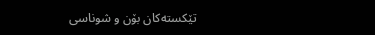تێكسته‌كان بۆن و شوناسى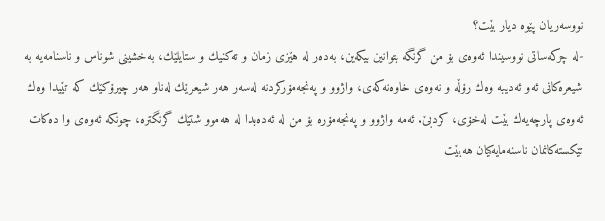نووسه‌ریان پێوه‌ دیار بێت؟
-له‌ چركه‌ساتى نووسیندا ئه‌وه‌ى بۆ من گرنگه‌ بتوانین بیكه‌ین، به‌ده‌ر له‌ هێزى زمان و ته‌كنیك و ستایلێك، به‌خشینى شوناس و ناسنامه‌یه‌ به‌ شیعره‌كانى ئه‌و ئه‌دیبه‌ وه‌ك رۆڵه‌ و نه‌وه‌ى خاوه‌نه‌كه‌ى، واژوو و په‌نجه‌مۆركردنه‌ له‌سه‌ر هه‌ر شیعرێك له‌ناو هه‌ر چیرۆكێك كه‌ تێیدا وه‌ك ئه‌وه‌ى پارچه‌یه‌ك بێت له‌خۆى، كردبێ. ئه‌مه‌ واژوو و په‌نجه‌مۆره‌ بۆ من له‌ ئه‌ده‌بدا له‌ هه‌موو شتێك گرنگتره‌، چونكه‌ ئه‌وه‌ى وا ده‌كات تێكسته‌كانمان ناسنه‌مایه‌كیان هه‌بێت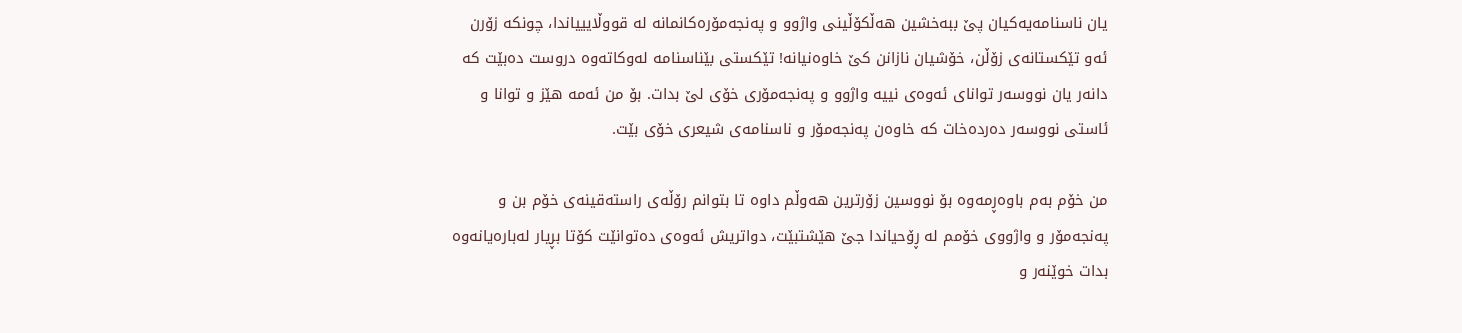یان ناسنامه‌یه‌كیان پێ ببه‌خشین هه‌ڵكۆڵینى واژوو و په‌نجه‌مۆره‌كانمانه‌ له‌ قووڵایییاندا، چونكه‌ زۆرن ئه‌و تێكستانه‌ى زۆڵن، خۆشیان نازانن كێ خاوه‌نیانه‌! تێكستى بێناسنامه‌ له‌وكاته‌وه‌ دروست ده‌بێت كه‌ دانه‌ر یان نووسه‌ر تواناى ئه‌وه‌ى نییه‌ واژوو و په‌نجه‌مۆرى خۆى لێ بدات. بۆ من ئه‌مه‌ هێز و توانا و ئاستى نووسه‌ر ده‌رده‌خات كه‌ خاوه‌ن په‌نجه‌مۆر و ناسنامه‌ى شیعرى خۆى بێت.

من خۆم به‌م باوه‌ڕمه‌وه‌ بۆ نووسین زۆرترین هه‌وڵم داوه‌ تا بتوانم رۆڵه‌ى راسته‌قینه‌ى خۆم بن و په‌نجه‌مۆر و واژووى خۆمم له‌ ڕۆحیاندا جێ هێشتبێت، دواتریش ئه‌وه‌ى ده‌توانێت كۆتا بڕیار له‌باره‌یانه‌وه‌ بدات خوێنه‌ر و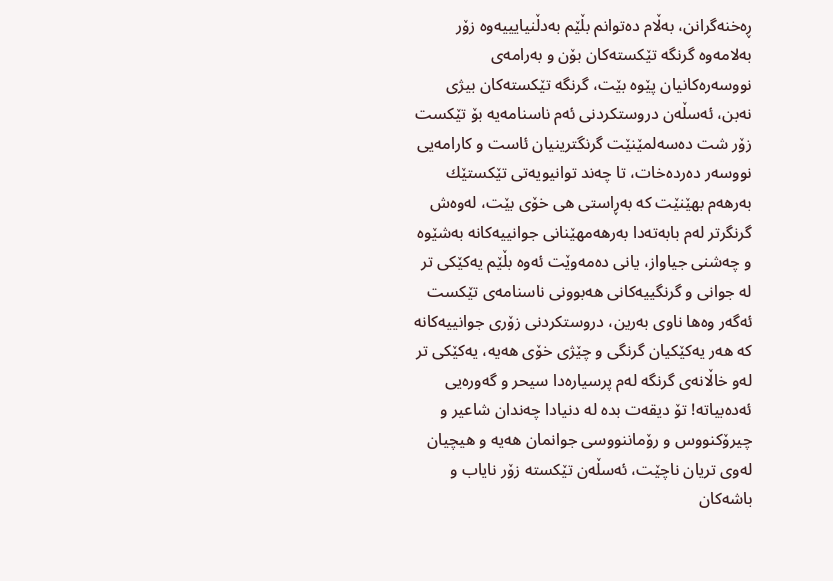ڕه‌خنه‌گرانن، به‌ڵام ده‌توانم بڵێم به‌دڵنیایییه‌وه‌ زۆر به‌لامه‌وه‌ گرنگه‌ تێكسته‌كان بۆن و به‌رامه‌ى نووسه‌ره‌كانیان پێوه‌ بێت، گرنگه‌ تێكسته‌كان بیژى نه‌بن، ئه‌سڵه‌ن دروستكردنى ئه‌م ناسنامه‌یه‌ بۆ تێكست زۆر شت ده‌سه‌لمێنێت گرنگترینیان ئاست و كارامه‌یى نووسه‌ر ده‌رده‌خات، تا چه‌ند توانیویه‌تى تێكستێك به‌رهه‌م بهێنێت كه‌ به‌ڕاستى هى خۆى بێت، له‌وه‌ش گرنگرتر له‌م بابه‌ته‌دا به‌رهه‌مهێنانى جوانییه‌كانه‌ به‌شێوه‌ و چه‌شنى جیاواز، یانى ده‌مه‌وێت ئه‌وه‌ بڵێم یه‌كێكى تر له‌ جوانى و گرنگییه‌كانى هه‌بوونى ناسنامه‌ى تێكست ئه‌گه‌ر وه‌ها ناوى به‌رین، دروستكردنى زۆرى جوانییه‌كانه‌ كه‌ هه‌ر یه‌كێكیان گرنگى و چێژى خۆى هه‌یه‌، یه‌كێكى تر له‌و خاڵانه‌ى گرنگه‌ له‌م پرسیاره‌دا سیحر و گه‌وره‌یى ئه‌ده‌بیاته‌! تۆ دیقه‌ت بده‌ له‌ دنیادا چه‌ندان شاعیر و چیرۆكنووس و رۆماننووسى جوانمان هه‌یه‌ و هیچیان له‌وى تریان ناچێت، ئه‌سڵه‌ن تێكسته‌ زۆر نایاب و باشه‌كان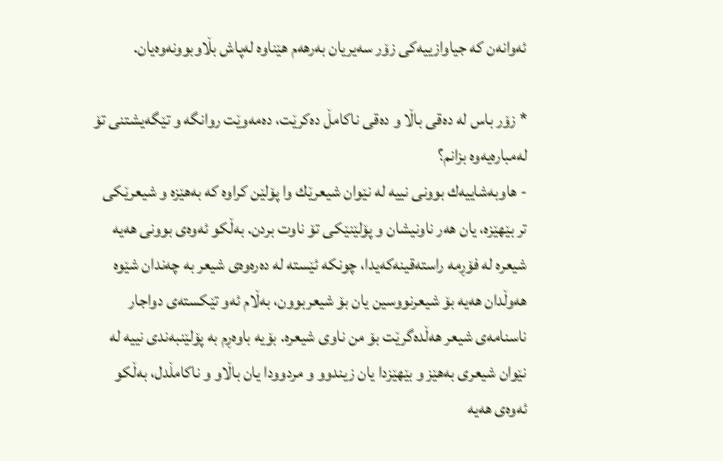ئه‌وانه‌ن كه‌ جیاوازییه‌كى زۆر سه‌یریان به‌رهه‌م هێناوه‌ له‌پاش بڵاوبوونه‌وه‌یان.

* زۆر باس له‌ ده‌قى باڵا و ده‌قى ناكامڵ ده‌كرێت، ده‌مه‌وێت روانگه‌ و تێگه‌یشتنى تۆ له‌مباره‌یه‌وه‌ بزانم؟
- هاوبه‌شاییه‌ك بوونى نییه‌ له‌ نێوان شیعرێك وا پۆلێن كراوه‌ كه‌ به‌هێزه‌ و شیعرێكی تر بێهێزه‌، یان هه‌ر ناونیشان و پۆلێنێكی تۆ ناوت بردن. به‌ڵكو ئه‌وه‌ى بوونى هه‌یه‌ شیعره‌ له‌ فۆڕمه‌ راسته‌قینه‌كه‌یدا، چونكه‌ ئێسته‌ له‌ ده‌ره‌وه‌ى شیعر به‌ چه‌ندان شێوه‌ هه‌وڵدان هه‌یه‌ بۆ شیعرنووسین یان بۆ شیعربوون، به‌ڵام ئه‌و تێكسته‌ى دواجار ناسنامه‌ى شیعر هه‌ڵده‌گرێت بۆ من ناوى شیعره‌. بۆیه‌ باوه‌ڕم به‌‌ پۆلێنبه‌ندی نییه‌ له‌ نێوان شیعرى به‌هێز و بێهێزدا یان زیندوو و مردوودا یان باڵاو و ناكامڵدل، به‌ڵكو ئه‌وه‌ى هه‌یه‌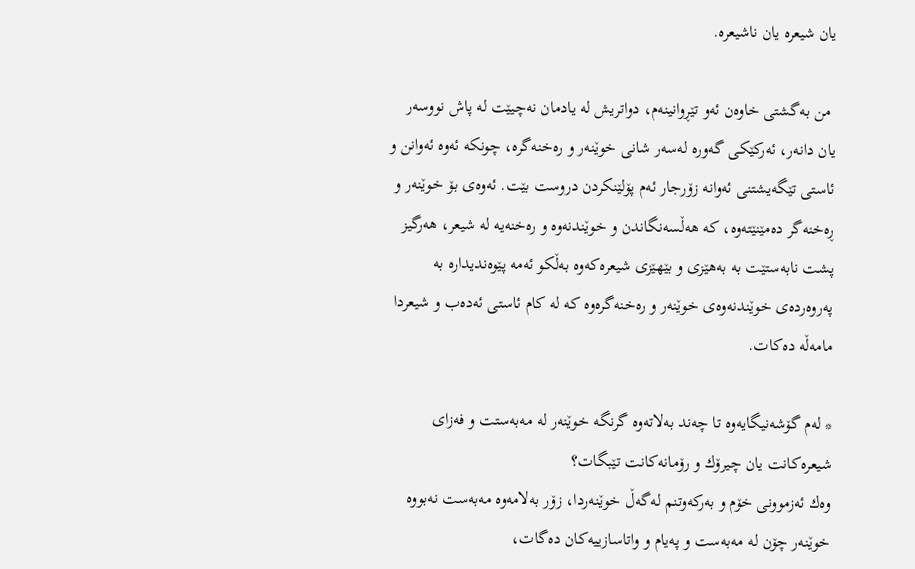یان شیعره‌ یان ناشیعره‌.

 من به‌گشتى خاوه‌ن ئه‌و تێڕوانینه‌م، دواتریش له‌ یادمان نه‌چیێت له‌ پاش نووسه‌ر یان دانه‌ر، ئه‌ركێكى گه‌وره‌ له‌سه‌ر شانى خوێنه‌ر و ره‌خنه‌گره‌، چونكه‌ ئه‌وه‌ ئه‌وانن و ئاستى تێگه‌یشتنى ئه‌وانه‌ زۆرجار ئه‌م پۆلێنكردن دروست بێت. ئه‌وه‌ى بۆ خوێنه‌ر و ڕه‌خنه‌گر ده‌مێنێته‌وه‌، كه‌ هه‌ڵسه‌نگاندن‌ و خوێندنه‌وه‌ و ره‌خنه‌یه‌ له‌ شیعر، هه‌رگیز پشت نابه‌ستێت به‌ به‌هێزى و بێهێزى شیعره‌كه‌‌وه‌ به‌ڵكو ئه‌مه‌ پێوه‌ندیداره‌ به‌ په‌روه‌رده‌ى خوێندنه‌وه‌ى خوێنه‌ر و ره‌خنه‌گره‌وه‌ كه‌ له‌ كام ئاستى ئه‌ده‌ب و شیعردا مامه‌ڵه‌ ده‌كات.

* له‌م گۆشه‌نیگایه‌وه‌ تا چه‌ند به‌لاته‌وه‌ گرنگه‌ خوێنه‌ر له‌ مه‌به‌ستت و فه‌زاى شیعره‌كانت یان چیرۆك و رۆمانه‌كانت تێبگات؟
وه‌ك ئه‌زموونى خۆم و به‌ركه‌وتنم له‌گه‌ڵ خوێنه‌ردا، زۆر به‌لامه‌وه‌ مه‌به‌ست نه‌بووه‌ خوێنه‌ر چۆن له‌ مه‌به‌ست و په‌یام و واتاسازییه‌كان ده‌گات،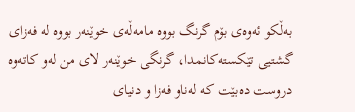به‌ڵكو ئه‌وه‌ى بۆم گرنگ بووه‌ مامه‌ڵه‌ى خوێنه‌ر بووه‌ له‌ فه‌زای گشتیی تێكسته‌كانمدا، گرنگى خوێنه‌ر لاى من له‌و كاته‌وه‌ دروست ده‌بێت كه‌ له‌ناو فه‌زا و دنیاى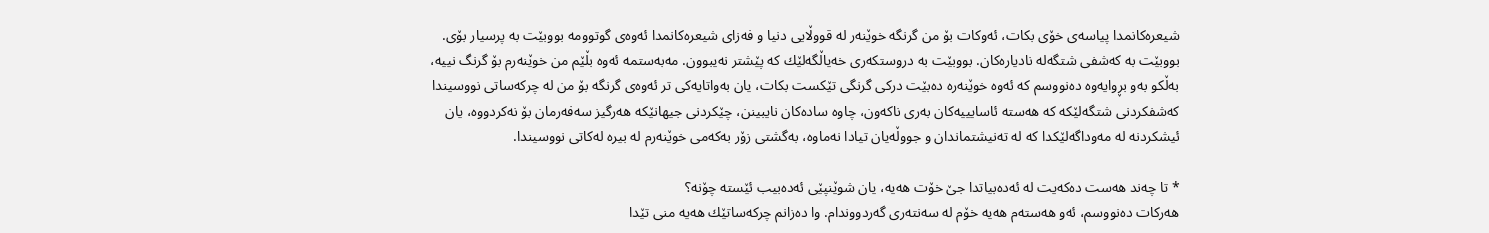شیعره‌كانمدا پیاسه‌ى خۆى بكات، ئه‌وكات بۆ من گرنگه‌ خوێنه‌ر له‌ قووڵایى دنیا و فه‌زاى شیعره‌كانمدا ئه‌وه‌ى گوتوومه‌ بووبێت به‌ پرسیار بۆى. بووبێت به‌ كه‌شفى شتگه‌له‌ نادیاره‌كان. بووبێت به‌ دروستكه‌رى خه‌یاڵگه‌لێك كه‌ پێشتر نه‌یبوون. مه‌به‌ستمه‌ ئه‌وه‌ بڵێم من خوێنه‌رم بۆ گرنگ نییه‌، به‌ڵكو به‌و بڕوایه‌وه‌ ده‌نووسم كه‌ ئه‌وه‌ خوێنه‌ره‌ ده‌بێت دركى گرنگى تێكست بكات، یان به‌واتایه‌كى تر ئه‌وه‌ى گرنگه‌ بۆ من له‌ چركه‌ساتى نووسیندا كه‌شفكردنى شتگه‌لێكه‌ كه‌ هه‌سته‌ ئاسایییه‌كان به‌ری ناكه‌ون، چاوه‌ ساده‌كان نایبینن، چێكردنى جیهانێكه‌ هه‌رگیز سه‌فه‌رمان بۆ نه‌كردووه‌، یان ئیشكردنه‌ له‌ مه‌وداگه‌لێكدا كه‌ له‌ ته‌نیشتماندان و جووڵه‌یان تیادا نه‌ماوه‌، به‌گشتى زۆر به‌كه‌مى خوێنه‌رم له‌ بیره‌ له‌كاتى نووسیندا.

* تا چه‌ند هه‌ست ده‌كه‌یت له‌ ئه‌ده‌بیاتدا جێ خۆت هه‌یه‌، یان شوێنپێى ئه‌ده‌بیب ئێسته‌ چۆنه‌؟
هه‌ركات ده‌نووسم، ئه‌و هه‌سته‌م هه‌یه‌ خۆم له‌ سه‌نته‌ری گه‌ردووندام. وا ده‌زانم چركه‌ساتێك هه‌یه‌ منی تێدا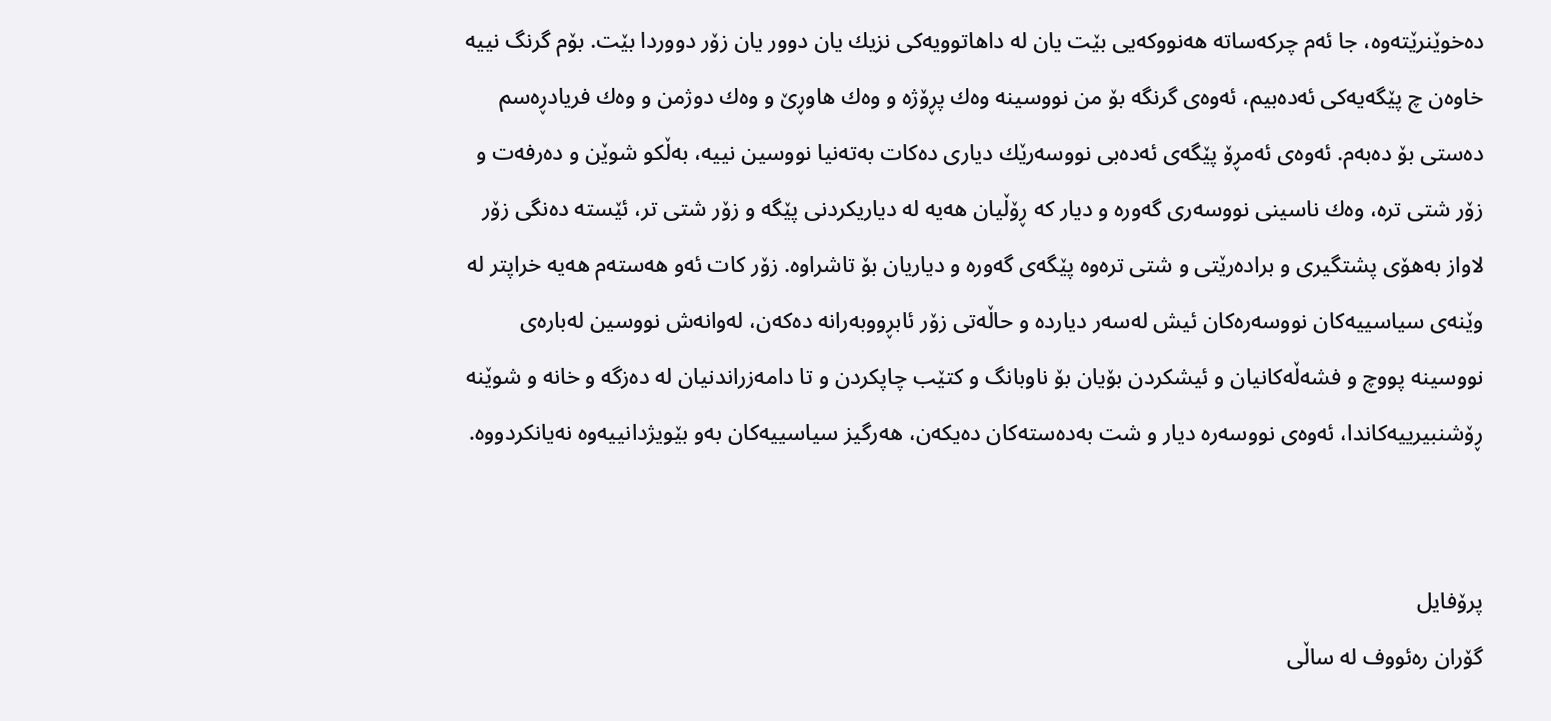ده‌خوێنرێته‌وه‌، جا ئه‌م چركه‌ساته‌ هه‌نووكه‌یی بێت یان له‌ داهاتوویه‌كی نزیك یان دوور یان زۆر دووردا بێت. بۆم گرنگ نییه‌ خاوه‌ن چ پێگه‌یه‌كی ئه‌ده‌بیم، ئه‌وه‌ی گرنگه‌ بۆ من نووسینه‌ وه‌ك پڕۆژه‌ و وه‌ك هاوڕێ و وه‌ك دوژمن و وه‌ك فریادڕه‌سم ده‌ستی بۆ ده‌به‌م. ئه‌وه‌ی ئه‌مڕۆ پێگه‌ی ئه‌ده‌بی نووسه‌رێك دیاری ده‌كات به‌ته‌نیا نووسین نییه‌، به‌ڵكو شوێن و ده‌رفه‌ت و زۆر شتی تره‌، وه‌ك ناسینی نووسه‌ری گه‌وره‌ و دیار كه‌ ڕۆڵیان هه‌یه‌ له‌ دیاریكردنی پێگه‌ و زۆر شتی تر، ئێسته‌ ده‌نگی زۆر لاواز به‌هۆی پشتگیری و براده‌رێتی و شتی تره‌وه‌ پێگه‌ی گه‌وره‌ و دیاریان بۆ تاشراوه‌. زۆر كات ئه‌و هه‌سته‌م هه‌یه‌ خراپتر له‌ وێنه‌ی سیاسییه‌كان نووسه‌ره‌كان ئیش له‌سه‌ر دیارده‌ و حاڵه‌تی زۆر ئابڕووبه‌رانه‌ ده‌كه‌ن، له‌وانه‌ش نووسین له‌باره‌ی نووسینه‌ پووچ و فشه‌ڵه‌كانیان و ئیشكردن بۆیان بۆ ناوبانگ و كتێب چاپكردن و تا دامه‌زراندنیان له‌ ده‌زگه‌ و خانه‌ و شوێنه‌ ڕۆشنبیرییه‌كاندا، ئه‌وه‌ی نووسه‌ره‌ دیار و شت به‌ده‌سته‌كان ده‌یكه‌ن، هه‌رگیز سیاسییه‌كان به‌و بێویژدانییه‌وه‌ نه‌یانكردووه‌.


پرۆفایل
گۆران ره‌ئووف له‌ ساڵی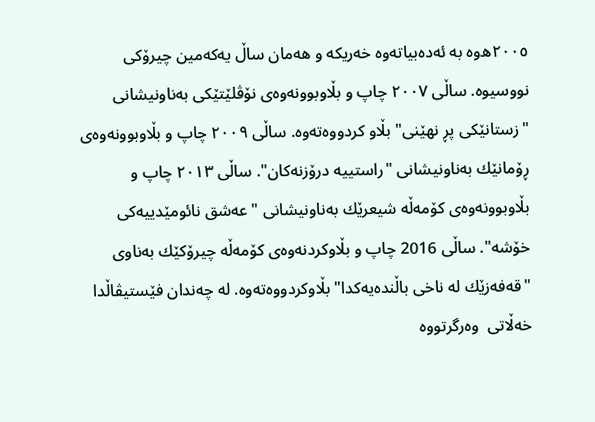٢٠٠٥ه‌وه‌ به‌ ئه‌ده‌بیاته‌وه‌ خه‌ریكه‌ و هه‌مان ساڵ یه‌كه‌مین چیرۆكی نووسیوه‌. ساڵی ٢٠٠٧ چاپ و بڵاوبوونه‌وه‌ی نۆڤلێتێكی به‌ناونیشانی "زستانێكی پڕ نهێنی" بڵاو كردووه‌ته‌وه‌. ساڵی ٢٠٠٩ چاپ و بڵاوبوونه‌وه‌ی ڕۆمانێك به‌ناونیشانی "راستییه‌ درۆزنه‌كان". ساڵی ٢٠١٣ چاپ و بڵاوبوونه‌وه‌ی كۆمه‌ڵه‌ شیعرێك به‌ناونیشانی "عه‌شق نائومێدییه‌كی خۆشه‌". ساڵى 2016 چاپ و بڵاوكردنه‌وه‌ى كۆمه‌ڵه‌ چیرۆكێك به‌ناوى "قه‌فه‌زێك له‌ ناخى باڵنده‌یه‌كدا" بڵاوكردووه‌ته‌وه‌. له‌ چه‌ندان فێستیڤاڵدا خه‌ڵاتی  وه‌رگرتووه‌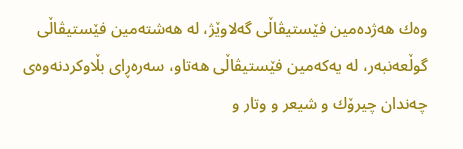وه‌ك هه‌ژده‌مین فێستیڤاڵی گه‌لاوێژ، له‌ هه‌شته‌مین فێستیڤاڵی گوڵعه‌نبه‌ر، له‌ یه‌كه‌مین فێستیڤاڵی هه‌تاو، سه‌ره‌ڕای بڵاوكردنه‌وه‌ی چه‌ندان چیرۆك و شیعر و وتار و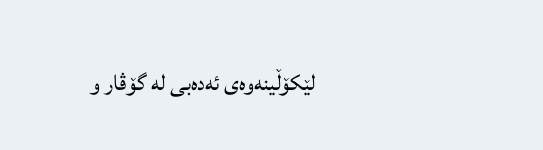لێكۆڵینه‌وه‌ی ئه‌ده‌بی له‌ گۆڤار و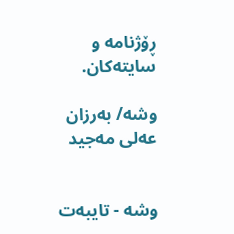ڕۆژنامه‌ و سایته‌كان.

وشه‌/ به‌رزان عه‌لى مه‌جید


وشە - تایبه‌ت